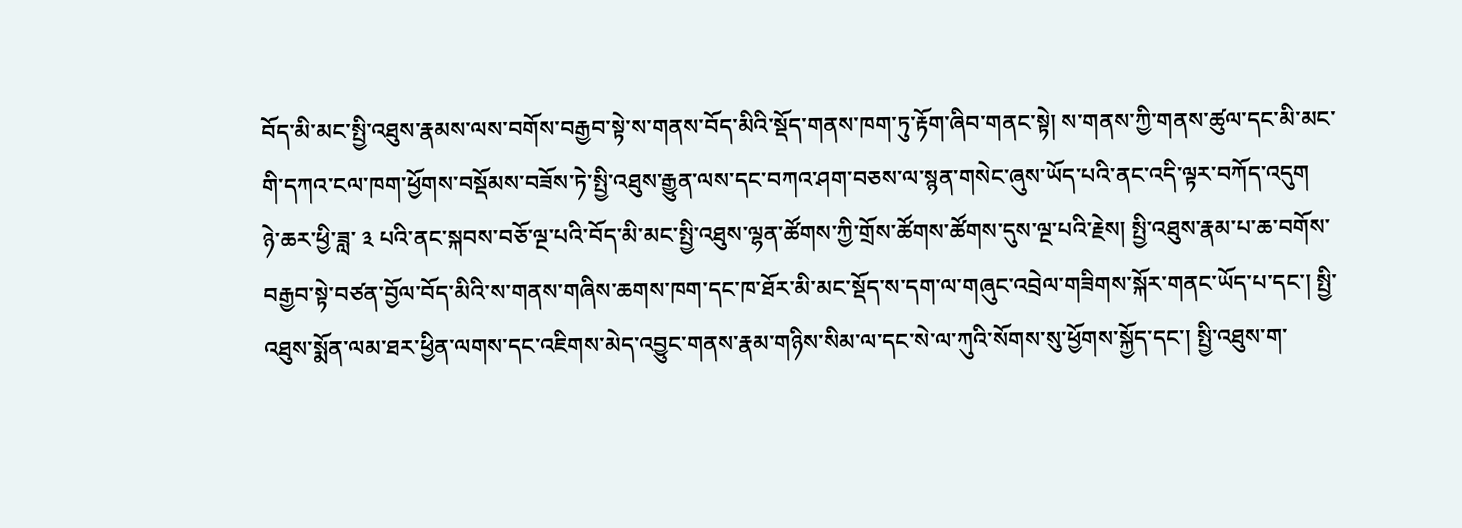བོད་མི་མང་སྤྱི་འཐུས་རྣམས་ལས་བགོས་བརྒྱབ་སྟེ་ས་གནས་བོད་མིའི་སྡོད་གནས་ཁག་ཏུ་རྟོག་ཞིབ་གནང་སྟེ། ས་གནས་ཀྱི་གནས་ཚུལ་དང་མི་མང་གི་དཀའ་ངལ་ཁག་ཕྱོགས་བསྡོམས་བཟོས་ཏེ་སྤྱི་འཐུས་རྒྱུན་ལས་དང་བཀའ་ཤག་བཅས་ལ་སྙན་གསེང་ཞུས་ཡོད་པའི་ནང་འདི་ལྟར་བཀོད་འདུག
ཉེ་ཆར་ཕྱི་ཟླ་ ༣ པའི་ནང་སྐབས་བཅོ་ལྔ་པའི་བོད་མི་མང་སྤྱི་འཐུས་ལྷན་ཚོགས་ཀྱི་གྲོས་ཚོགས་ཚོགས་དུས་ལྔ་པའི་རྗེས། སྤྱི་འཐུས་རྣམ་པ་ཆ་བགོས་བརྒྱབ་སྟེ་བཙན་བྱོལ་བོད་མིའི་ས་གནས་གཞིས་ཆགས་ཁག་དང་ཁ་ཐོར་མི་མང་སྡོད་ས་དག་ལ་གཞུང་འབྲེལ་གཟིགས་སྐོར་གནང་ཡོད་པ་དང་། སྤྱི་འཐུས་སྨོན་ལམ་ཐར་ཕྱིན་ལགས་དང་འཇིགས་མེད་འབྱུང་གནས་རྣམ་གཉིས་སིམ་ལ་དང་སེ་ལ་ཀུའི་སོགས་སུ་ཕྱོགས་སྐྱོད་དང་། སྤྱི་འཐུས་ག་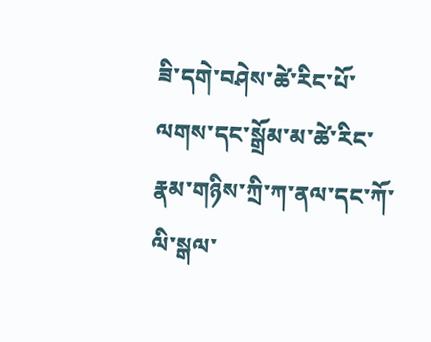ཟི་དགེ་བཤེས་ཚེ་རིང་པོ་ལགས་དང་སྒྲོམ་མ་ཚེ་རིང་རྣམ་གཉིས་ཀྲི་ཀ་ནལ་དང་ཀོ་ལི་སྒལ་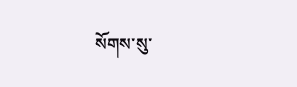སོགས་སུ་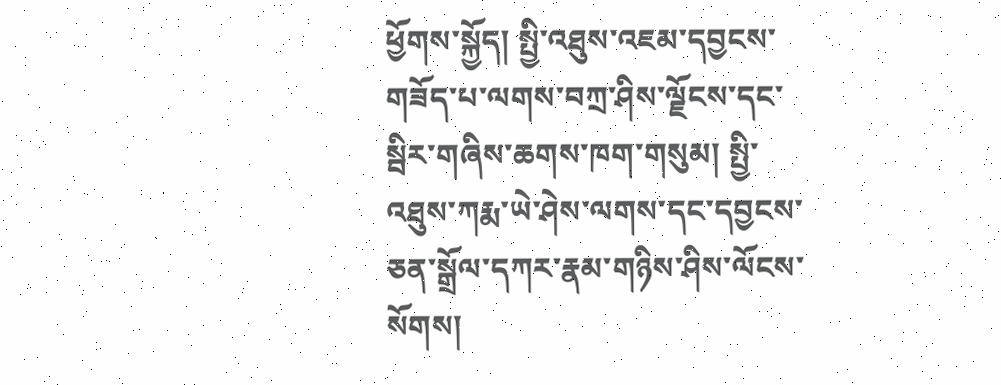ཕྱོགས་སྐྱོད། སྤྱི་འཐུས་འཇམ་དབྱངས་གཟོད་པ་ལགས་བཀྲ་ཤིས་ལྗོངས་དང་སྦིར་གཞིས་ཆགས་ཁག་གསུམ། སྤྱི་འཐུས་ཀརྨ་ཡེ་ཤེས་ལགས་དང་དབྱངས་ཅན་སྒྲོལ་དཀར་རྣམ་གཉིས་ཤིས་ལོངས་སོགས།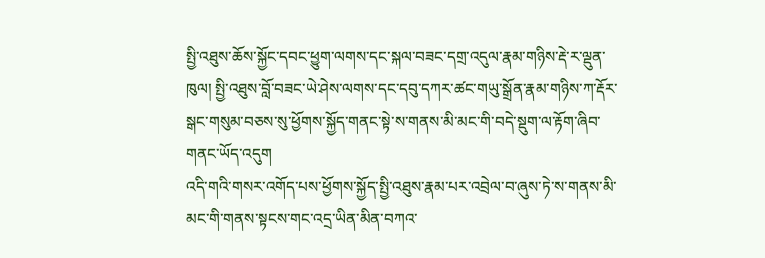སྤྱི་འཐུས་ཆོས་སྐྱོང་དབང་ཕྱུག་ལགས་དང་སྐལ་བཟང་དགྲ་འདུལ་རྣམ་གཉིས་རྡེ་ར་ལྡུན་ཁུལ། སྤྱི་འཐུས་བློ་བཟང་ཡེ་ཤེས་ལགས་དང་དབུ་དཀར་ཚང་གཡུ་སྒྲོན་རྣམ་གཉིས་ཀ་རྡོར་སྒང་གསུམ་བཅས་སུ་ཕྱོགས་སྐྱོད་གནང་སྟེ་ས་གནས་མི་མང་གི་བདེ་སྡུག་ལ་རྟོག་ཞིབ་གནང་ཡོད་འདུག
འདི་གའི་གསར་འགོད་པས་ཕྱོགས་སྐྱོད་སྤྱི་འཐུས་རྣམ་པར་འབྲེལ་བ་ཞུས་ཏེ་ས་གནས་མི་མང་གི་གནས་སྟངས་གང་འདྲ་ཡིན་མིན་བཀའ་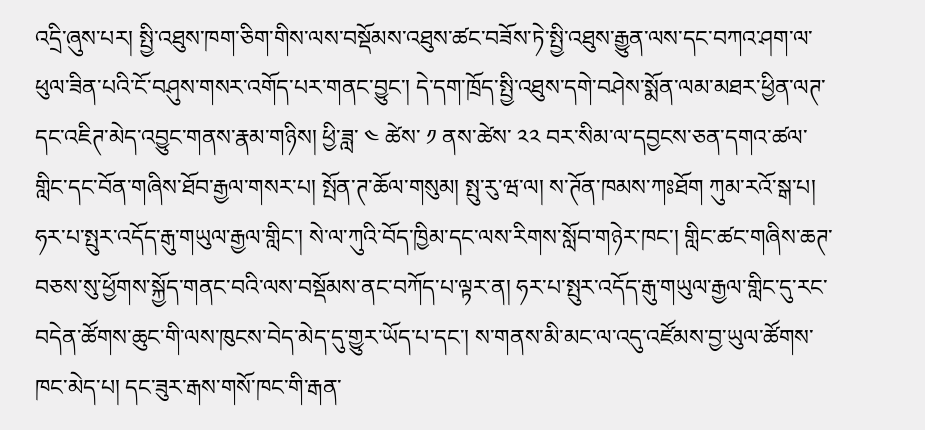འདྲི་ཞུས་པར། སྤྱི་འཐུས་ཁག་ཅིག་གིས་ལས་བསྡོམས་འཐུས་ཚང་བཟོས་ཏེ་སྤྱི་འཐུས་རྒྱུན་ལས་དང་བཀའ་ཤག་ལ་ཕུལ་ཟིན་པའི་ངོ་བཤུས་གསར་འགོད་པར་གནང་བྱུང་། དེ་དག་ཁྲོད་སྤྱི་འཐུས་དགེ་བཤེས་སྨོན་ལམ་མཐར་ཕྱིན་ལཊ་དང་འཇིཊ་མེད་འབྱུང་གནས་རྣམ་གཉིས། ཕྱི་ཟླ་ ༤ ཚེས་ ༡ ནས་ཚེས་ ༢༢ བར་སིམ་ལ་དབྱངས་ཅན་དགའ་ཚལ་གླིང་དང་བོན་གཞིས་ཐོབ་རྒྱལ་གསར་པ། སྤོན་ཊ་ཆོལ་གསུམ། སྤུ་རུ་ཝ་ལ། ས་ཊོན་ཁམས་ཀཿཐོག ཀུམ་རའོ་སྒ་པ། ཧར་པ་སྤུར་འདོད་རྒུ་གཡུལ་རྒྱལ་གླིང་། སེ་ལ་ཀུའི་བོད་ཁྱིམ་དང་ལས་རིགས་སློབ་གཉེར་ཁང་། གླིང་ཚང་གཞིས་ཆཊ་བཅས་སུ་ཕྱོགས་སྐྱོད་གནང་བའི་ལས་བསྡོམས་ནང་བཀོད་པ་ལྟར་ན། ཧར་པ་སྤུར་འདོད་རྒུ་གཡུལ་རྒྱལ་གླིང་དུ་རང་བདེན་ཚོགས་ཆུང་གི་ལས་ཁུངས་བེད་མེད་དུ་གྱུར་ཡོད་པ་དང་། ས་གནས་མི་མང་ལ་འདུ་འཛོམས་བྱ་ཡུལ་ཚོགས་ཁང་མེད་པ། དང་ཟུར་རྒས་གསོ་ཁང་གི་རྒན་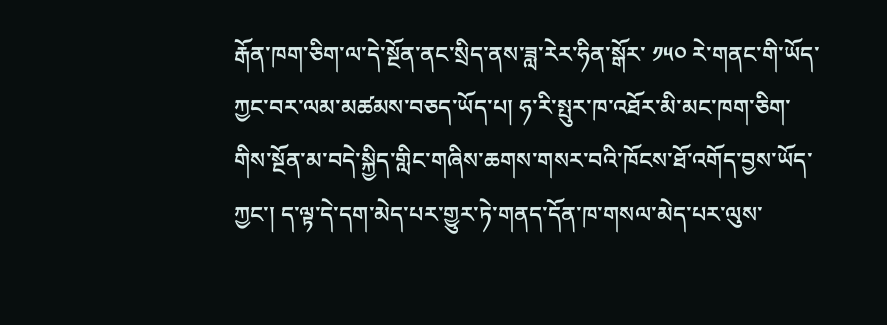རྒོན་ཁག་ཅིག་ལ་དེ་སྔོན་ནང་སྲིད་ནས་ཟླ་རེར་ཧིན་སྒོར་ ༡༥༠ རེ་གནང་གི་ཡོད་ཀྱང་བར་ལམ་མཚམས་བཅད་ཡོད་པ། ཧ་རི་སྤུར་ཁ་འཐོར་མི་མང་ཁག་ཅིག་གིས་སྔོན་མ་བདེ་སྐྱིད་གླིང་གཞིས་ཆགས་གསར་བའི་ཁོངས་ཐོ་འགོད་བྱས་ཡོད་ཀྱང་། ད་ལྟ་དེ་དག་མེད་པར་གྱུར་ཏེ་གནད་དོན་ཁ་གསལ་མེད་པར་ལུས་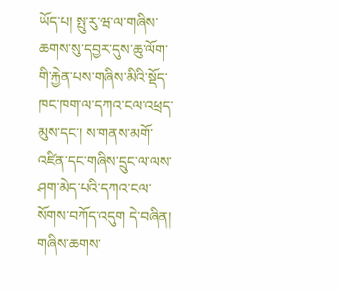ཡོད་པ། སྤུ་རུ་ཝ་ལ་གཞིས་ཆགས་སུ་དབྱར་དུས་ཆུ་ལོག་གི་རྐྱེན་པས་གཞིས་མིའི་སྡོད་ཁང་ཁག་ལ་དཀའ་ངལ་འཕྲད་མུས་དང་། ས་གནས་མགོ་འཛིན་དང་གཞིས་དྲུང་ལ་ལས་ཤག་མེད་པའི་དཀའ་ངལ་སོགས་བཀོད་འདུག དེ་བཞིན། གཞིས་ཆགས་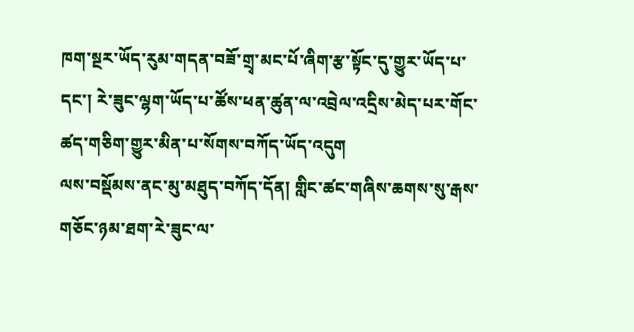ཁག་སྔར་ཡོད་རུམ་གདན་བཟོ་གྲྭ་མང་པོ་ཞིག་རྩ་སྟོང་དུ་གྱུར་ཡོད་པ་དང་། རེ་ཟུང་ལྷག་ཡོད་པ་ཚོས་ཕན་ཚུན་ལ་འབྲེལ་འདྲིས་མེད་པར་གོང་ཚད་གཅིག་གྱུར་མིན་པ་སོགས་བཀོད་ཡོད་འདུག
ལས་བསྡོམས་ནང་མུ་མཐུད་བཀོད་དོན། གླིང་ཚང་གཞིས་ཆགས་སུ་རྒས་གཅོང་ཉམ་ཐག་རེ་ཟུང་ལ་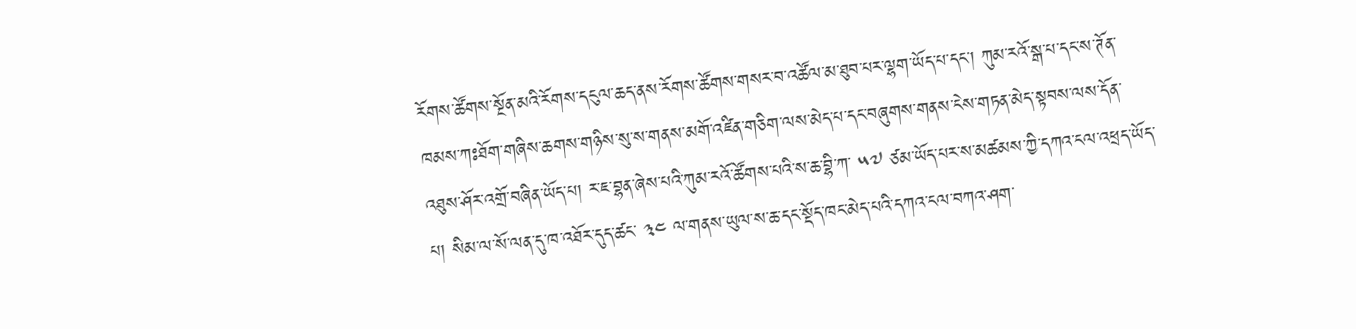རོགས་ཚོགས་སྔོན་མའི་རོགས་དངུལ་ཆད་ནས་རོགས་ཚོགས་གསར་བ་འཚོལ་མ་ཐུབ་པར་ལྷག་ཡོད་པ་དང་། ཀུམ་རའོ་སྒ་པ་དང་ས་ཊོན་ཁམས་ཀཿཐོག་གཞིས་ཆགས་གཉིས་སུ་ས་གནས་མགོ་འཛིན་གཅིག་ལས་མེད་པ་དང་བཞུགས་གནས་ངེས་གཏན་མེད་སྟབས་ལས་དོན་འཐུས་ཤོར་འགྲོ་བཞིན་ཡོད་པ། ར་ཇ་བྷན་ཞེས་པའི་ཀུམ་རའོ་ཚོགས་པའི་ས་ཆ་བྷི་ཀ་ ༥༧ ཙམ་ཡོད་པར་ས་མཚམས་ཀྱི་དཀའ་ངལ་འཕྲད་ཡོད་པ། སིམ་ལ་སོ་ལན་དུ་ཁ་འཐོར་དུད་ཚང་ ༣༤ ལ་གནས་ཡུལ་ས་ཆ་དང་སྡོད་ཁང་མེད་པའི་དཀའ་ངལ་བཀའ་ཤག་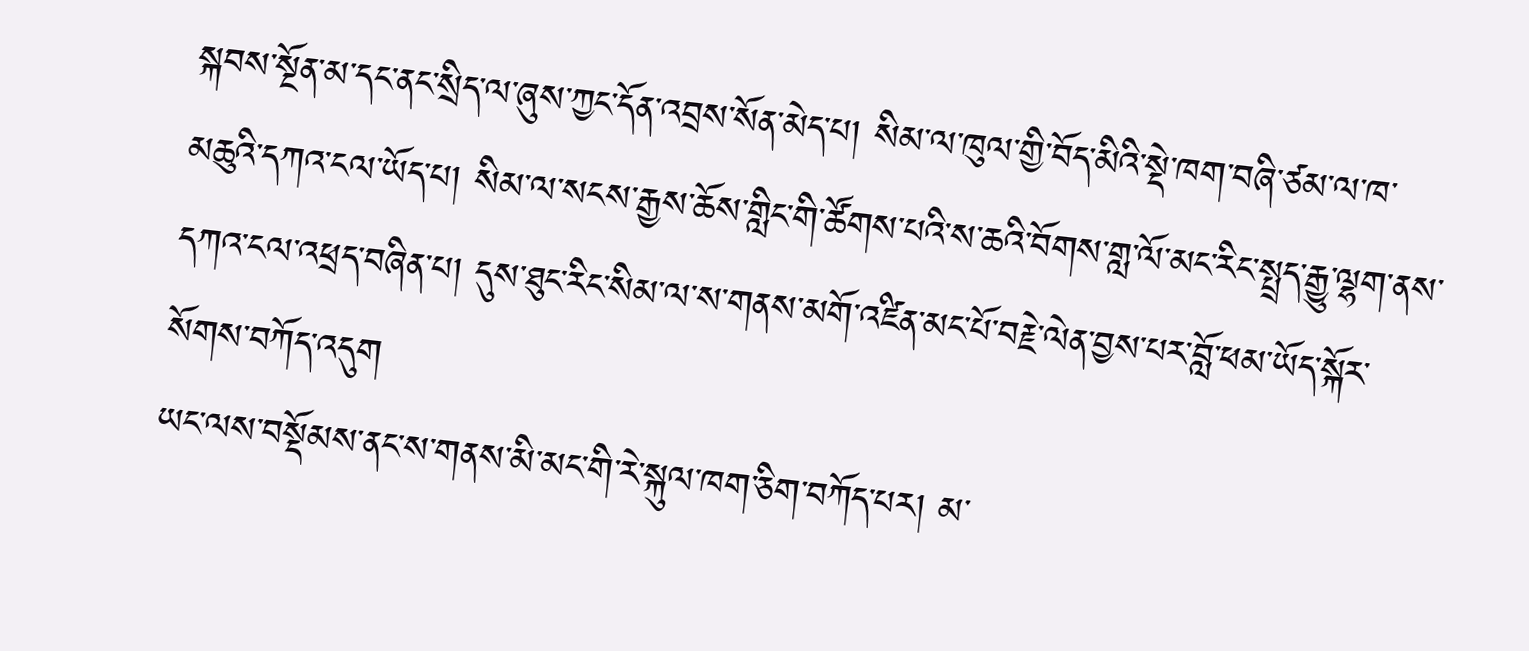སྐབས་སྔོན་མ་དང་ནང་སྲིད་ལ་ཞུས་ཀྱང་དོན་འབྲས་སོན་མེད་པ། སིམ་ལ་ཁུལ་གྱི་བོད་མིའི་སྡེ་ཁག་བཞི་ཙམ་ལ་ཁ་མཆུའི་དཀའ་ངལ་ཡོད་པ། སིམ་ལ་སངས་རྒྱས་ཆོས་གླིང་གི་ཚོགས་པའི་ས་ཆའི་བོགས་གླ་ལོ་མང་རིང་སྤྲད་རྒྱུ་ལྷག་ནས་དཀའ་ངལ་འཕྲད་བཞིན་པ། དུས་ཐུང་རིང་སིམ་ལ་ས་གནས་མགོ་འཛིན་མང་པོ་བརྗེ་ལེན་བྱས་པར་བློ་ཕམ་ཡོད་སྐོར་སོགས་བཀོད་འདུག
ཡང་ལས་བསྡོམས་ནང་ས་གནས་མི་མང་གི་རེ་སྐུལ་ཁག་ཅིག་བཀོད་པར། མ་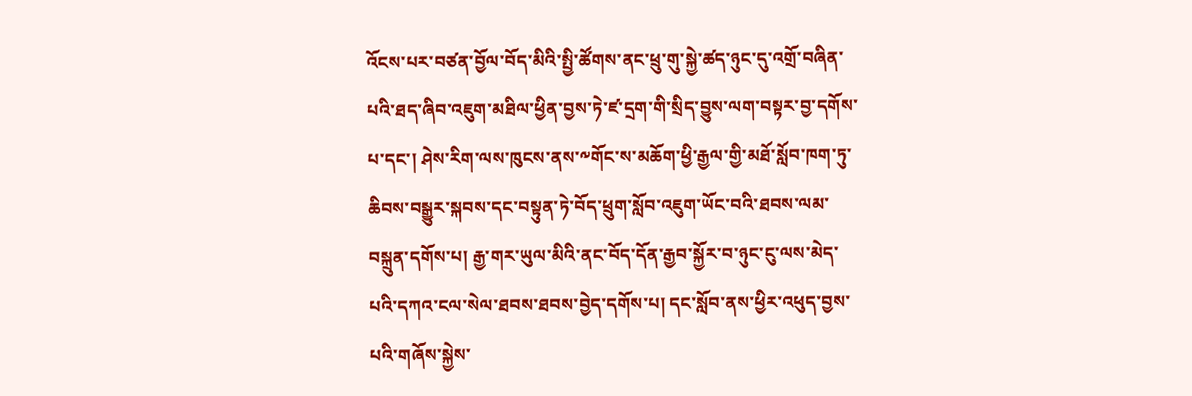འོངས་པར་བཙན་བྱོལ་བོད་མིའི་སྤྱི་ཚོགས་ནང་ཕྲུ་གུ་སྐྱེ་ཚད་ཉུང་དུ་འགྲོ་བཞིན་པའི་ཐད་ཞིབ་འཇུག་མཐིལ་ཕྱིན་བྱས་ཏེ་ཛ་དྲག་གི་སྲིད་བྱུས་ལག་བསྟར་བྱ་དགོས་པ་དང་། ཤེས་རིག་ལས་ཁུངས་ནས་༸གོང་ས་མཆོག་ཕྱི་རྒྱལ་གྱི་མཐོ་སློབ་ཁག་ཏུ་ཆིབས་བསྒྱུར་སྐབས་དང་བསྟུན་ཏེ་བོད་ཕྲུག་སློབ་འཇུག་ཡོང་བའི་ཐབས་ལམ་བསྐྲུན་དགོས་པ། རྒྱ་གར་ཡུལ་མིའི་ནང་བོད་དོན་རྒྱབ་སྐྱོར་བ་ཉུང་ངུ་ལས་མེད་པའི་དཀའ་ངལ་སེལ་ཐབས་ཐབས་བྱེད་དགོས་པ། དང་སློབ་ནས་ཕྱིར་འཕུད་བྱས་པའི་གཞོས་སྐྱེས་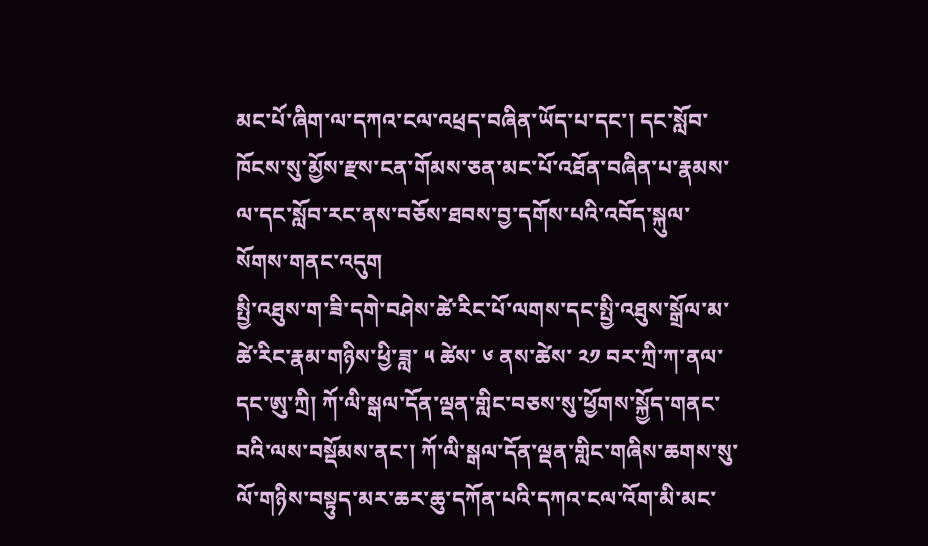མང་པོ་ཞིག་ལ་དཀའ་ངལ་འཕྲད་བཞིན་ཡོད་པ་དང་། དང་སློབ་ཁོངས་སུ་མྱོས་རྫས་ངན་གོམས་ཅན་མང་པོ་འཐོན་བཞིན་པ་རྣམས་ལ་དང་སློབ་རང་ནས་བཅོས་ཐབས་བྱ་དགོས་པའི་འབོད་སྐུལ་སོགས་གནང་འདུག
སྤྱི་འཐུས་ག་ཟི་དགེ་བཤེས་ཚེ་རིང་པོ་ལགས་དང་སྤྱི་འཐུས་སྒྲོལ་མ་ཚེ་རིང་རྣམ་གཉིས་ཕྱི་ཟླ་ ༥ ཚེས་ ༦ ནས་ཚེས་ ༢༡ བར་ཀྲི་ཀ་ནལ་དང་ཨུ་ཀྲི། ཀོ་ལི་སྒལ་དོན་ལྡན་གླིང་བཅས་སུ་ཕྱོགས་སྐྱོད་གནང་བའི་ལས་བསྡོམས་ནང་། ཀོ་ལི་སྒལ་དོན་ལྡན་གླིང་གཞིས་ཆགས་སུ་ལོ་གཉིས་བསྟུད་མར་ཆར་ཆུ་དཀོན་པའི་དཀའ་ངལ་འོག་མི་མང་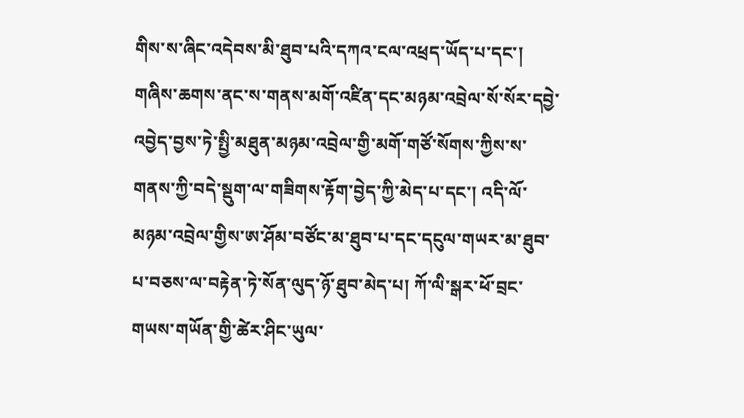གིས་ས་ཞིང་འདེབས་མི་ཐུབ་པའི་དཀའ་ངལ་འཕྲད་ཡོད་པ་དང་། གཞིས་ཆགས་ནང་ས་གནས་མགོ་འཛིན་དང་མཉམ་འབྲེལ་སོ་སོར་དབྱེ་འབྱེད་བྱས་ཏེ་སྤྱི་མཐུན་མཉམ་འབྲེལ་གྱི་མགོ་གཙོ་སོགས་ཀྱིས་ས་གནས་ཀྱི་བདེ་སྡུག་ལ་གཟིགས་རྟོག་བྱེད་ཀྱི་མེད་པ་དང་། འདི་ལོ་མཉམ་འབྲེལ་གྱིས་ཨ་ཤོམ་བཙོང་མ་ཐུབ་པ་དང་དངུལ་གཡར་མ་ཐུབ་པ་བཅས་ལ་བརྟེན་ཏེ་སོན་ལུད་ཉོ་ཐུབ་མེད་པ། ཀོ་ལི་སྒར་ཕོ་བྲང་གཡས་གཡོན་གྱི་ཚེར་ཤིང་ཡུལ་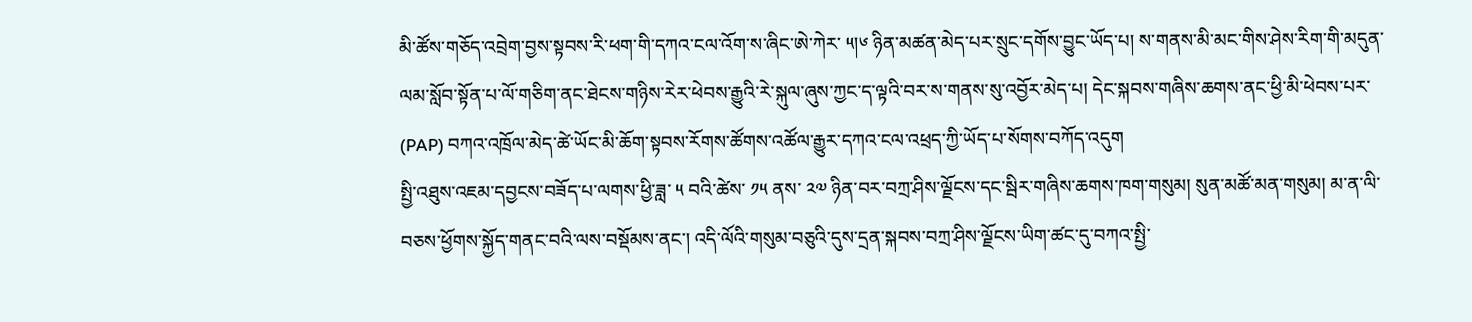མི་ཚོས་གཅོད་འབྲེག་བྱས་སྟབས་རི་ཕག་གི་དཀའ་ངལ་འོག་ས་ཞིང་ཨེ་ཀེར་ ༥།༦ ཉིན་མཚན་མེད་པར་སྲུང་དགོས་བྱུང་ཡོད་པ། ས་གནས་མི་མང་གིས་ཤེས་རིག་གི་མདུན་ལམ་སློབ་སྟོན་པ་ལོ་གཅིག་ནང་ཐེངས་གཉིས་རེར་ཕེབས་རྒྱུའི་རེ་སྐུལ་ཞུས་ཀྱང་ད་ལྟའི་བར་ས་གནས་སུ་འབྱོར་མེད་པ། དེང་སྐབས་གཞིས་ཆགས་ནང་ཕྱི་མི་ཕེབས་པར་ (PAP) བཀའ་འཁྲོལ་མེད་ཚེ་ཡོང་མི་ཆོག་སྟབས་རོགས་ཚོགས་འཚོལ་རྒྱུར་དཀའ་ངལ་འཕྲད་ཀྱི་ཡོད་པ་སོགས་བཀོད་འདུག
སྤྱི་འཐུས་འཇམ་དབྱངས་བཟོད་པ་ལགས་ཕྱི་ཟླ་ ༥ བའི་ཚེས་ ༡༥ ནས་ ༢༧ ཉིན་བར་བཀྲ་ཤིས་ལྗོངས་དང་སྦིར་གཞིས་ཆགས་ཁག་གསུམ། སུན་མཚོ་མན་གསུམ། མ་ན་ལི་བཅས་ཕྱོགས་སྐྱོད་གནང་བའི་ལས་བསྡོམས་ནང་། འདི་ལོའི་གསུམ་བཅུའི་དུས་དྲན་སྐབས་བཀྲ་ཤིས་ལྗོངས་ཡིག་ཚང་དུ་བཀའ་སྤྱི་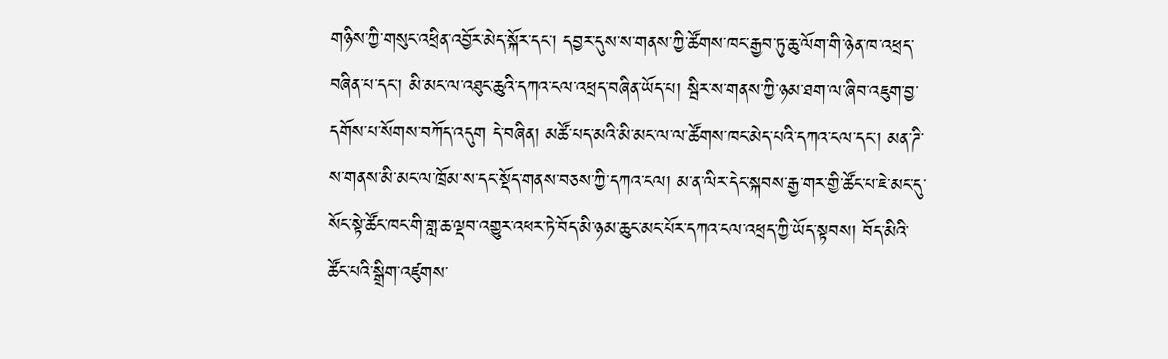གཉིས་ཀྱི་གསུང་འཕྲིན་འབྱོར་མེད་སྐོར་དང་། དབྱར་དུས་ས་གནས་ཀྱི་ཚོགས་ཁང་རྒྱབ་ཏུ་ཆུ་ལོག་གི་ཉེན་ཁ་འཕྲད་བཞིན་པ་དང་། མི་མང་ལ་འཐུང་ཆུའི་དཀའ་ངལ་འཕྲད་བཞིན་ཡོད་པ། སྦིར་ས་གནས་ཀྱི་ཉམ་ཐག་ལ་ཞིབ་འཇུག་བྱ་དགོས་པ་སོགས་བཀོད་འདུག དེ་བཞིན། མཚོ་པད་མའི་མི་མང་ལ་ལ་ཚོགས་ཁང་མེད་པའི་དཀའ་ངལ་དང་། མན་ཌི་ས་གནས་མི་མང་ལ་ཁྲོམ་ས་དང་སྡོད་གནས་བཅས་ཀྱི་དཀའ་ངལ། མ་ན་ལིར་དེང་སྐབས་རྒྱ་གར་གྱི་ཚོང་པ་ཇེ་མང་དུ་སོང་སྟེ་ཚོང་ཁང་གི་གླ་ཆ་ལྡབ་འགྱུར་འཕར་ཏེ་བོད་མི་ཉམ་ཆུང་མང་པོར་དཀའ་ངལ་འཕྲད་ཀྱི་ཡོད་སྟབས། བོད་མིའི་ཚོང་པའི་སྒྲིག་འཛུགས་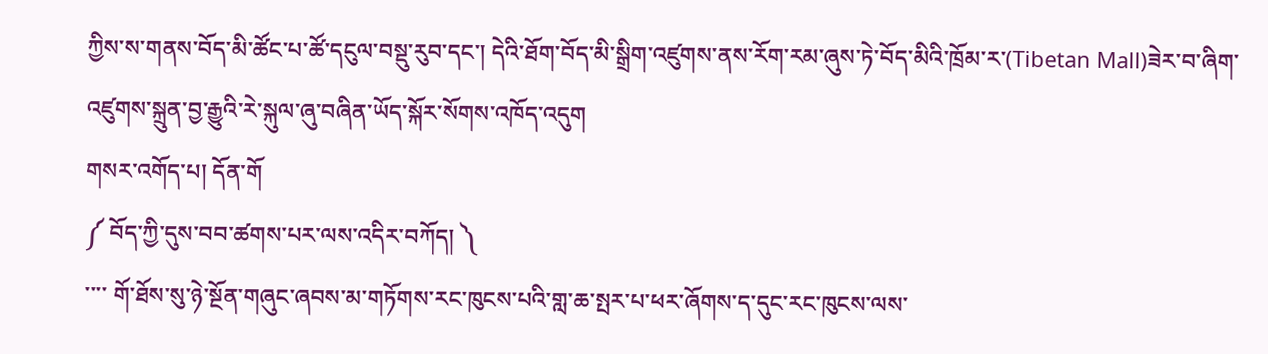ཀྱིས་ས་གནས་བོད་མི་ཚོང་པ་ཚོ་དངུལ་བསྡུ་རུབ་དང་། དེའི་ཐོག་བོད་མི་སྒྲིག་འཛུགས་ནས་རོག་རམ་ཞུས་ཏེ་བོད་མིའི་ཁྲོམ་ར་(Tibetan Mall)ཟེར་བ་ཞིག་འཛུགས་སྐྲུན་བྱ་རྒྱུའི་རེ་སྐུལ་ཞུ་བཞིན་ཡོད་སྐོར་སོགས་འཁོད་འདུག
གསར་འགོད་པ། དོན་གོ
༼ བོད་ཀྱི་དུས་བབ་ཚགས་པར་ལས་འདིར་བཀོད། ༽
་་་་ གོ་ཐོས་སུ་ཉེ་སྔོན་གཞུང་ཞབས་མ་གཏོགས་རང་ཁུངས་པའི་གླ་ཆ་སྤར་པ་ཕར་ཞོགས་ད་དུང་རང་ཁུངས་ལས་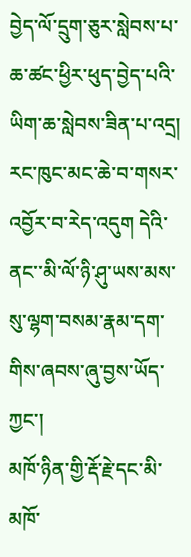བྱེད་ལོ་དྲུག་ཅུར་སླེབས་པ་ཆ་ཚང་ཕྱིར་ཕུད་བྱེད་པའི་ཡིག་ཆ་སླེབས་ཟིན་པ་འདྲ། རང་ཁུང་མང་ཆེ་བ་གསར་འབྱོར་བ་རེད་འདུག དེའི་ནང་་མི་ལོ་ཉི་ཤུ་ཡས་མས་སུ་ལྷག་བསམ་རྣམ་དག་གིས་ཞབས་ཞུ་བྱས་ཡོད་ཀྱང་།
མཁོ་ཉིན་གྱི་རྡོ་རྗེ་དང་མི་མཁོ་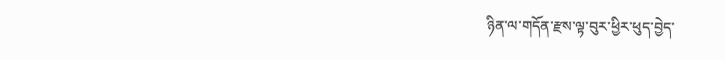ཉིན་ལ་གདོན་རྫས་ལྟ་བུར་ཕྱིར་ཕུད་བྱེད་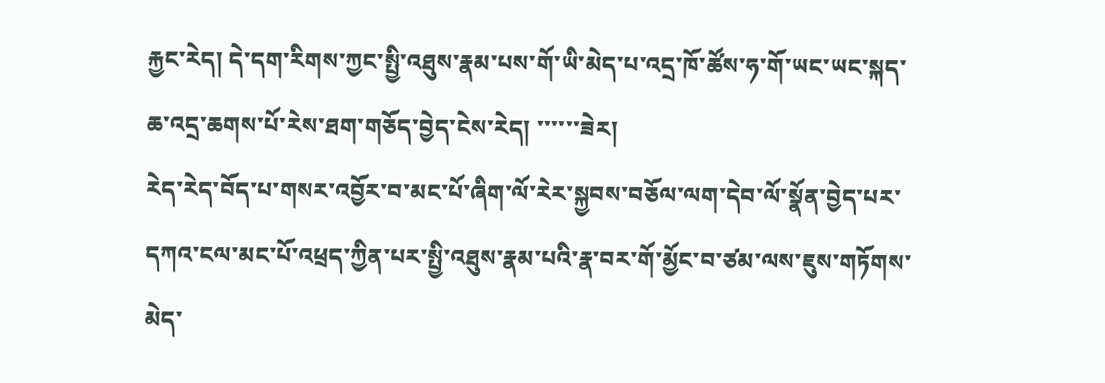རྐྱང་རེད། དེ་དག་རིགས་ཀྱང་སྤྱི་འཐུས་རྣམ་པས་གོ་ཡི་མེད་པ་འདྲ་ཁོ་ཚོས་ཧ་གོ་ཡང་ཡང་སྐད་ཆ་འདྲ་ཆགས་པོ་རེས་ཐག་གཅོད་བྱེད་ངེས་རེད། ་་་་་་ཟེར།
རེད་རེད་བོད་པ་གསར་འབྱོར་བ་མང་པོ་ཞིག་ལོ་རེར་སྐྱབས་བཅོལ་ལག་དེབ་ལོ་སྣོན་བྱེད་པར་དཀའ་ངལ་མང་པོ་འཕྲད་ཀྱིན་པར་སྤྱི་འཐུས་རྣམ་པའི་རྣ་བར་གོ་མྱོང་བ་ཙམ་ལས་ཇུས་གཏོགས་མེད་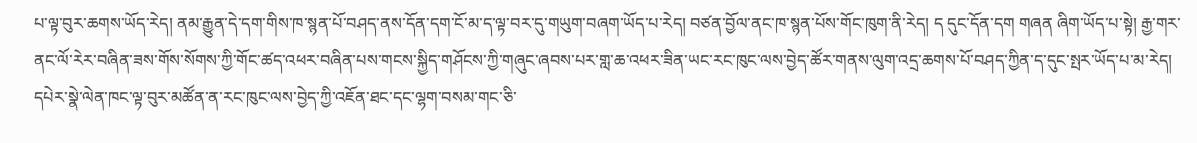པ་ལྟ་བུར་ཆགས་ཡོད་རེད། ནམ་རྒྱུན་དེ་དག་གིས་ཁ་སྙན་པོ་བཤད་ནས་དོན་དག་ངོ་མ་ད་ལྟ་བར་དུ་གཡུག་བཞག་ཡོད་པ་རེད། བཙན་བྱོལ་ནང་ཁ་སྙན་པོས་གོང་ཁུག་ནི་རེད། ད དུང་དོན་དག གཞན ཞིག་ཡོད་པ་སྟེ། རྒྱ་གར་ནང་ལོ་རེར་བཞིན་ཟས་གོས་སོགས་ཀྱི་གོང་ཚད་འཕར་བཞིན་པས་གངས་སྐྱིད་གཤོངས་ཀྱི་གཞུང་ཞབས་པར་གླ་ཆ་འཕར་ཟིན་ཡང་རང་ཁུང་ལས་བྱེད་ཚོར་གནས་ལུག་འདྲ་ཆགས་པོ་བཤད་ཀྱིན་ད་དུང་སྤར་ཡོད་པ་མ་རེད། དཔེར་སྣེ་ལེན་ཁང་ལྟ་བུར་མཚོན་ན་རང་ཁུང་ལས་བྱེད་ཀྱི་འཇོན་ཐང་དང་ལྷག་བསམ་གང་ཅི་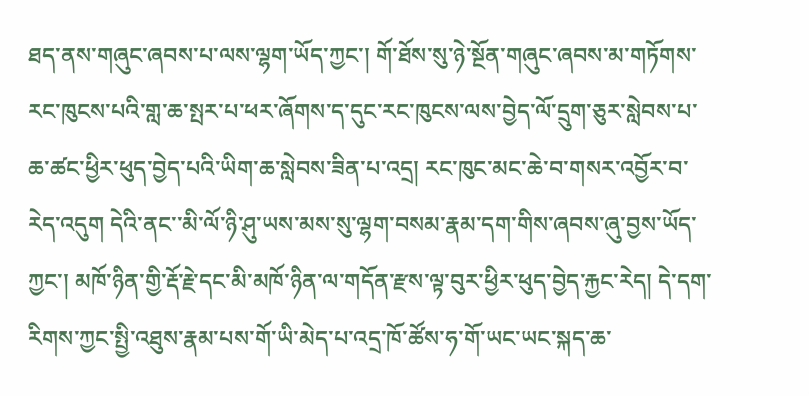ཐད་ནས་གཞུང་ཞབས་པ་ལས་ལྷག་ཡོད་ཀྱང་། གོ་ཐོས་སུ་ཉེ་སྔོན་གཞུང་ཞབས་མ་གཏོགས་རང་ཁུངས་པའི་གླ་ཆ་སྤར་པ་ཕར་ཞོགས་ད་དུང་རང་ཁུངས་ལས་བྱེད་ལོ་དྲུག་ཅུར་སླེབས་པ་ཆ་ཚང་ཕྱིར་ཕུད་བྱེད་པའི་ཡིག་ཆ་སླེབས་ཟིན་པ་འདྲ། རང་ཁུང་མང་ཆེ་བ་གསར་འབྱོར་བ་རེད་འདུག དེའི་ནང་་མི་ལོ་ཉི་ཤུ་ཡས་མས་སུ་ལྷག་བསམ་རྣམ་དག་གིས་ཞབས་ཞུ་བྱས་ཡོད་ཀྱང་། མཁོ་ཉིན་གྱི་རྡོ་རྗེ་དང་མི་མཁོ་ཉིན་ལ་གདོན་རྫས་ལྟ་བུར་ཕྱིར་ཕུད་བྱེད་རྐྱང་རེད། དེ་དག་རིགས་ཀྱང་སྤྱི་འཐུས་རྣམ་པས་གོ་ཡི་མེད་པ་འདྲ་ཁོ་ཚོས་ཧ་གོ་ཡང་ཡང་སྐད་ཆ་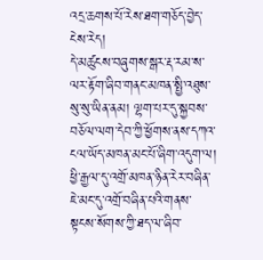འདྲ་ཆགས་པོ་རེས་ཐག་གཅོད་བྱེད་ངེས་རེད།
དེ་མཚུངས་བཞུགས་སྒར་རྡ་རམ་ས་ལར་རྟོག་ཞིབ་གནང་མཁན་སྤྱི་འཐུས་སུ་སུ་ཡིན་ནམ། ལྷག་པར་དུ་སྐྱབས་བཅོལ་ལག་དེབ་ཀྱི་ཕྱོགས་ནས་དཀའ་ངལ་ཡོད་མཁན་མང་པོ་ཞིག་འདུག་ལ། ཕྱི་རྒྱལ་དུ་འགྲོ་མཁན་ཉིན་རེར་བཞིན་ཇེ་མང་དུ་འགྲོ་བཞིན་པའི་གནས་སྟངས་སོགས་ཀྱི་ཐད་ལ་ཞིབ་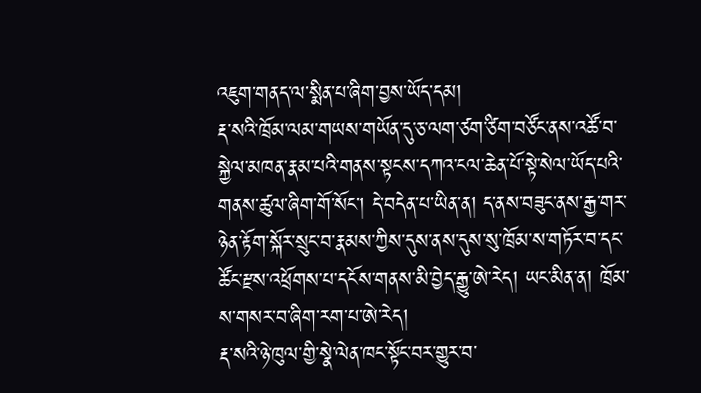འཇུག་གནད་ལ་སྨིན་པ་ཞིག་བྱས་ཡོད་དམ།
རྡ་སའི་ཁྲོམ་ལམ་གཡས་གཡོན་དུ་ཅ་ལག་ཙག་ཙིག་བཙོང་ནས་འཚོ་བ་སྐྱེལ་མཁན་རྣམ་པའི་གནས་སྟངས་དཀའ་ངལ་ཆེན་པོ་སྟེ་སེལ་ཡོད་པའི་གནས་ཚུལ་ཞིག་གོ་སོང་། དེ་བདེན་པ་ཡིན་ན། ད་ནས་བཟུང་ནས་རྒྱ་གར་ཉེན་རྟོག་སྐོར་སྲུང་བ་རྣམས་ཀྱིས་དུས་ནས་དུས་སུ་ཁྲོམ་ས་གཏོར་བ་དང་ཚོང་རྫས་འཕྲོགས་པ་དངོས་གནས་མི་བྱེད་རྒྱུ་ཨེ་རེད། ཡང་མིན་ན། ཁྲོམ་ས་གསར་བ་ཞིག་རག་པ་ཨེ་རེད།
རྡ་སའི་ཉེ་ཁུལ་གྱི་སྣེ་ལེན་ཁང་སྟོང་བར་གྱུར་བ་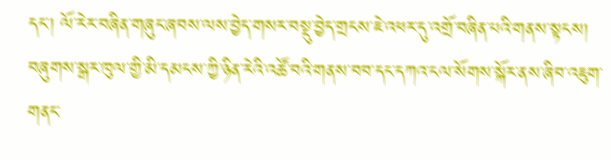དང་། ལོ་རེར་བཞིན་གཞུང་ཞབས་ལས་བྱེད་གསར་བསྡུ་བྱེད་གྲངས་ཇེ་འཕར་དུ་འགྲོ་བཞིན་པའི་གནས་སྟངས། བཞུགས་སྒར་ཁུལ་གྱི་མི་དམངས་ཀྱི་ཉིན་རེའི་འཚོ་བའི་གནས་བབ་དང་དཀའ་ངལ་སོགས་སྐོར་ནས་ཞིབ་འཇུག་གནང་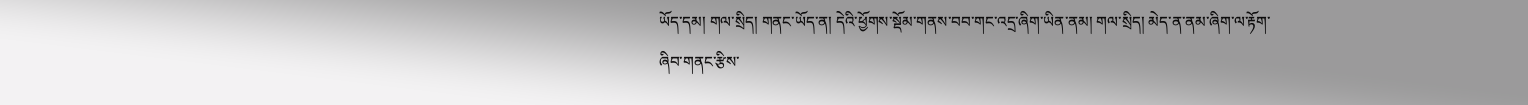ཡོད་དམ། གལ་སྲིད། གནང་ཡོད་ན། དེའི་ཕྱོགས་སྡོམ་གནས་བབ་གང་འདྲ་ཞིག་ཡིན་ནམ། གལ་སྲིད། མེད་ན་ནམ་ཞིག་ལ་རྟོག་ཞིབ་གནང་རྩིས་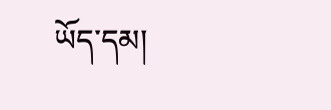ཡོད་དམ།